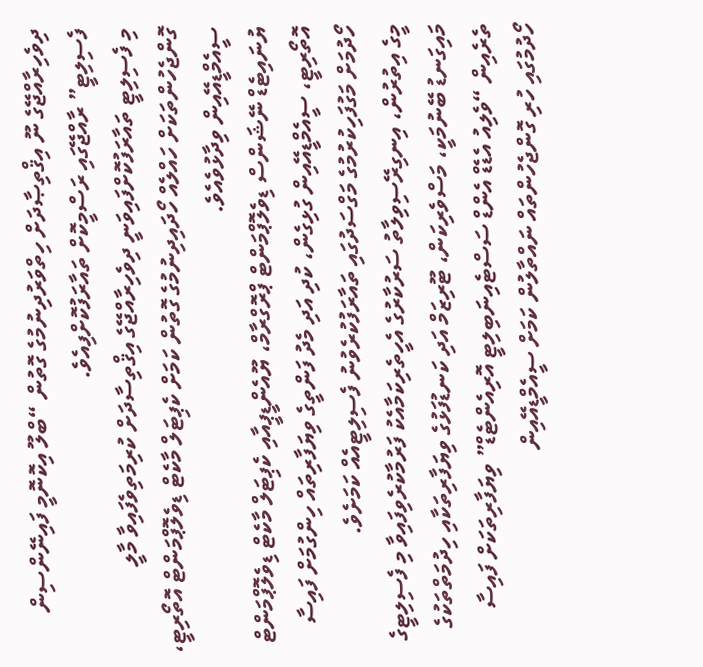ދިވެހިރާއްޖޭގެ ނޫ އިޤްތިޞާދަށް ހިތްވަރުދިނުމުގެ ގޮތުން “ބްލޫ އިކޮނޮމީ ފައިނޭންސިން ފެސިލިޓީ” ރާއްޖޭގައި ރަސްމީކޮށް ތައާރަފުކޮށްފިއެވެ.
މި ފެސިލިޓީ ތައާރަފުކޮށްފައިވަނީ ދިވެހިރާއްޖޭގެ އިޤްތިސާދަށް ކުރިމަތިވެފައިވާ މާލީ ގޮންޖެހުންތަކަށް ހައްލެއް ހޯދައިދިނުމުގެ ގޮތުން ކަމަށް ކެޕިޓަލް މާކެޓް ޑިވެލޮޕްމަންޓް އޮތޯރިޓީ، ސީއެމްޑީއޭއިން ވިދާޅުވެއެވެ.
ޔުނައިޓެޑް ނޭޝަންސް ޑިވެލޮޕްމަންޓް ޕްރޮގްރާމް، ޔޫއެންޑީޕީއާއި ކެޕިޓަލް މާކެޓް ޑިވެލޮޕްމަންޓް އޮތޯރިޓީ، ސީއެމްޑީއޭއިން ގުޅިގެން، ކުދި އަދި މެދު ފަންތީގެ ވިޔަފާރިތައް ހިންގުމަށް ފައިސާ ހޯދުމަށް މަގުފަހިކުރުމުގެ މަގްސަދުގައި ތައާރަފުކުރެވުނު ފެސިލިޓީއެއް ކަމަށެވެ.
މީގެ އިތުރުން، އިނގިރޭސިވިލާތު ސަރުކާރުގެ އެހީތެރިކަމާއެކު ފަރުމާކުރެވިފައިވާ މި ފެސިލިޓީގެ މައިގަނޑު ބޭނުމަކީ، މަސްވެރިކަން، ޓޫރިޒަމް އަދި ކަނޑުފަޅުގެ ވިޔަފާރިތަކާއި ހިދުމަތްތަކުގެ ތެރެއިން “ވެލިއު އެޑެޑް އެންޑް ސަސްޓެއިނަބިލިޓީ އޮރިއެންޓެޑް” ވިޔަފާރިތަކަށް ފައިސާ ހޯދުމުގައި ހުރި ގޮންޖެހުންތައް ނައްތާލުން ކަމަށް ސީއެމްޑީއޭއިން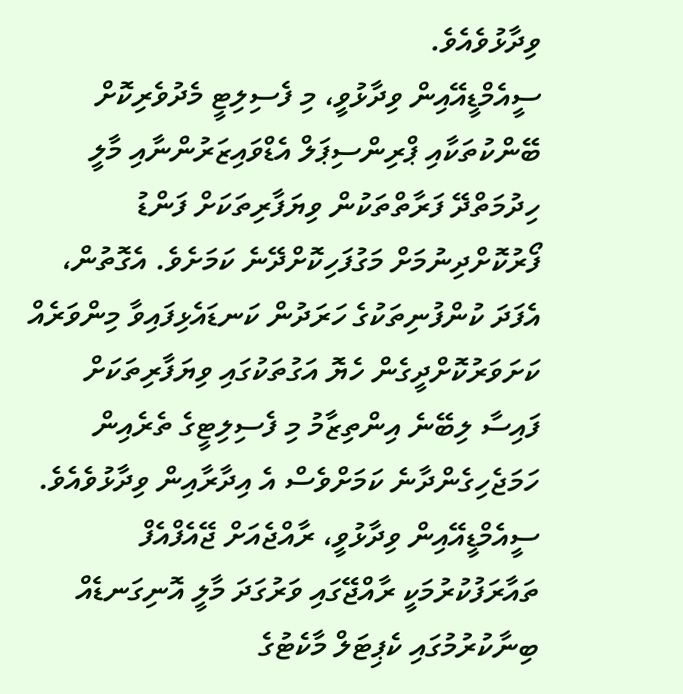ވިދާޅުވެއެވެ.
ސީއެމްޑީއޭއިން ވިދާޅުވީ، މި ފެސިލިޓީ މެދުވެރިކޮށް ބޭންކުތަކާއި ޕްރިންސިޕަލް އެޑްވައިޒަރުންނާއި މާލީ ހިދުމަތްދޭ ފަރާތްތަކުން ވިޔަފާރިތަކަށް ފަންޑު ފޯރުކޮށްދިނުމަށް މަގުފަހިކޮށްދޭނެ ކަމަށެވެ. އެގޮތުން، އެފަދަ ކުންފުނިތަކުގެ ހަރަދުން ކަނޑައެޅިފައިވާ މިންވަރެއް ކަށަވަރުކޮށްދީގެން ހެޔޮ އަގުތަކުގައި ވިޔަފާރިތަކަށް ފައިސާ ލިބޭނެ އިންތިޒާމު މި ފެސިލިޓީގެ ތެރެއިން ހަމަޖެހިގެންދާނެ ކަމަށްވެސް އެ އިދާރާއިން ވިދާޅުވެއެވެ.
ސީއެމްޑީއޭއިން ވިދާޅުވީ، ރާއްޖެއަށް ޖޭއެފްއެފް ތައާރަފުކުރުމަކީ ރާއްޖޭގައި ވަރުގަދަ މާލީ އޮނިގަނޑެއް ބިނާކުރުމުގައި ކެޕިޓަލް މާކެޓުގެ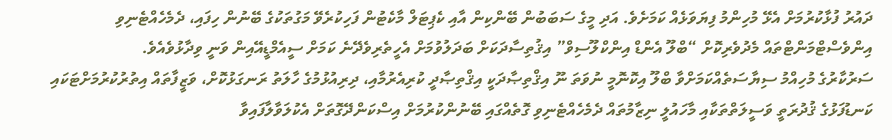ދައުރު ފުޅާކުރުމަށް އެޅޭ މުހިންމު ފިޔަވަޅެއް ކަމަށެވެ. އަދި މީގެ ސަބަބުން ބޭންކިން އާއި ކެޕިޓަލް މާކެޓުން ފަހިކުރެވޭ މަގުތަކުގެ ބޭނުން ހިފައި، ދެމެހެއްޓެނިވި އިންވެސްޓްމަންޓްތައް މެދުވެރިކޮށް “ބްލޫ އެންޑް އިންކްލޫސިވް” އިޤުތިސާދަކަށް ބަދަލުވުމަށް އެހީތެރިވެދޭނެ ކަމަށް ސީއެމްޑީއޭއިން ވަނީ ވިދާޅުވެއެވެ.
ސަރުކާރުގެ މުހިއްމު ސިޔާސަތެއްކަމަށްވާ ބްލޫ އިކޮނޮމީ ނުވަތަ ނޫ އިޤްތިޞާދަކީ އިޤްތިޞާދީ ކުރިއެރުމާއި، ދިރިއުޅުމުގެ ހާލަތު ރަނގަޅުކޮށް، ވަޒީފާތައް އިތުރުކުރުމަށްޓަކައި ކަނޑުފަޅުގެ ޤުދުރަތީ ވަސީލަތްތަކާއި މާހައުލީ ނިޒާމުތައް ދެމެހެއްޓެނިވި ގޮތެއްގައި ބޭނުންކުރުމަށް އިސްކަންދޭގޮތަށް އެކުލަވާލާފައިވާ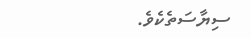ސިޔާސަތެކެވެ.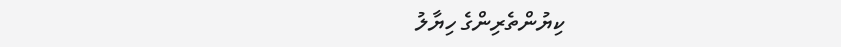ކިޔުންތެރިންގެ ހިޔާލު